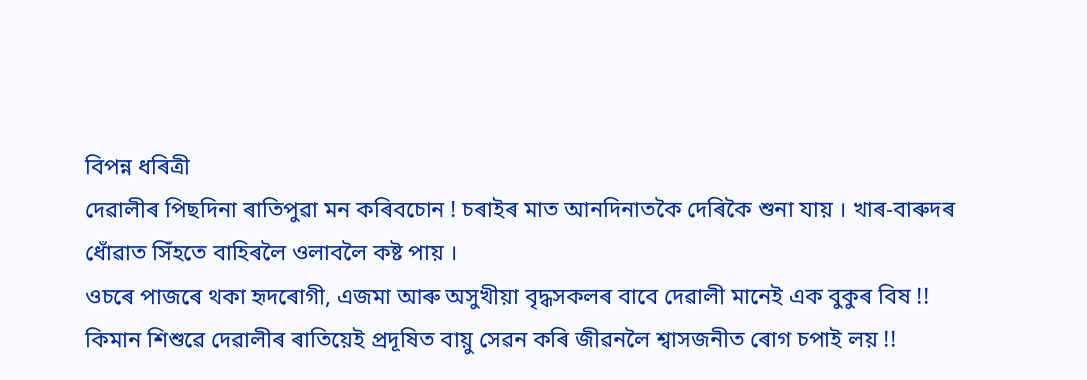বিপন্ন ধৰিত্ৰী
দেৱালীৰ পিছদিনা ৰাতিপুৱা মন কৰিবচোন ! চৰাইৰ মাত আনদিনাতকৈ দেৰিকৈ শুনা যায় । খাৰ-বাৰুদৰ ধোঁৱাত সিঁহতে বাহিৰলৈ ওলাবলৈ কষ্ট পায় ।
ওচৰে পাজৰে থকা হৃদৰোগী, এজমা আৰু অসুখীয়া বৃদ্ধসকলৰ বাবে দেৱালী মানেই এক বুকুৰ বিষ !!
কিমান শিশুৱে দেৱালীৰ ৰাতিয়েই প্ৰদূষিত বায়ু সেৱন কৰি জীৱনলৈ শ্বাসজনীত ৰোগ চপাই লয় !!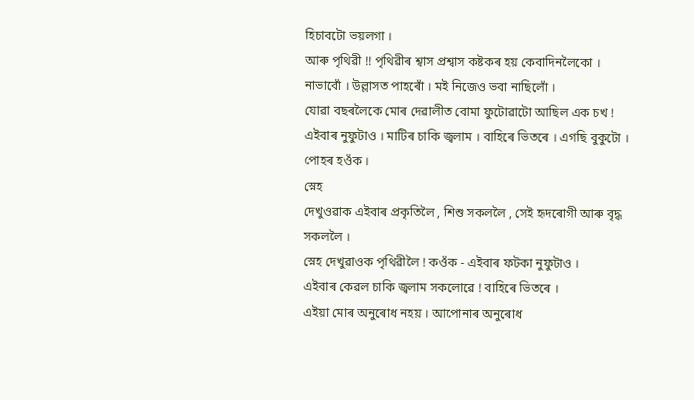হিচাবটো ভয়লগা ।
আৰু পৃথিৱী !! পৃথিৱীৰ শ্বাস প্ৰশ্বাস কষ্টকৰ হয় কেবাদিনলৈকো ।
নাভাবোঁ । উল্লাসত পাহৰোঁ । মই নিজেও ভবা নাছিলোঁ ।
যোৱা বছৰলৈকে মোৰ দেৱালীত বোমা ফুটোৱাটো আছিল এক চখ !
এইবাৰ নুফুটাও । মাটিৰ চাকি জ্বলাম । বাহিৰে ভিতৰে । এগছি বুকুটো । পোহৰ হওঁক ।
স্নেহ
দেখুওৱাক এইবাৰ প্ৰকৃতিলৈ , শিশু সকললৈ , সেই হৃদৰোগী আৰু বৃদ্ধ সকললৈ ।
স্নেহ দেখুৱাওক পৃথিৱীলৈ ! কওঁক - এইবাৰ ফটকা নুফুটাও ।
এইবাৰ কেৱল চাকি জ্বলাম সকলোৱে ! বাহিৰে ভিতৰে ।
এইয়া মোৰ অনুৰোধ নহয় । আপোনাৰ অনুৰোধ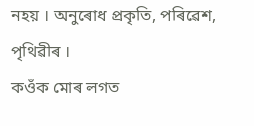নহয় । অনুৰোধ প্ৰকৃতি, পৰিৱেশ, পৃথিৱীৰ ।
কওঁক মোৰ লগত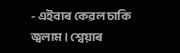- এইবাৰ কেৱল চাকি জ্বলাম । শ্বেয়াৰ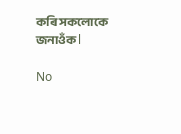কৰি সকলোকে জনাওঁক l

No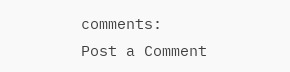comments:
Post a Comment